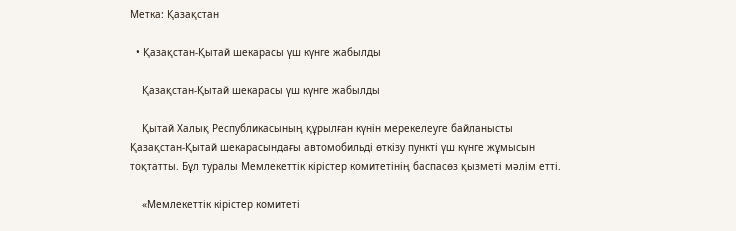Метка: Қазақстан

  • Қазақстан-Қытай шекарасы үш күнге жабылды

    Қазақстан-Қытай шекарасы үш күнге жабылды

    Қытай Халық Республикасының құрылған күнін мерекелеуге байланысты Қазақстан-Қытай шекарасындағы автомобильді өткізу пункті үш күнге жұмысын тоқтатты. Бұл туралы Мемлекеттік кірістер комитетінің баспасөз қызметі мәлім етті.

    «Мемлекеттік кірістер комитеті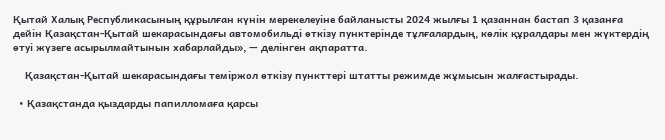Қытай Халық Республикасының құрылған күнін мерекелеуіне байланысты 2024 жылғы 1 қазаннан бастап 3 қазанға дейін Қазақстан-Қытай шекарасындағы автомобильді өткізу пунктерінде тұлғалардың, көлік құралдары мен жүктердің өтуі жүзеге асырылмайтынын хабарлайды», — делінген ақпаратта.

    Қазақстан-Қытай шекарасындағы теміржол өткізу пункттері штатты режимде жұмысын жалғастырады.

  • Қазақстанда қыздарды папилломаға қарсы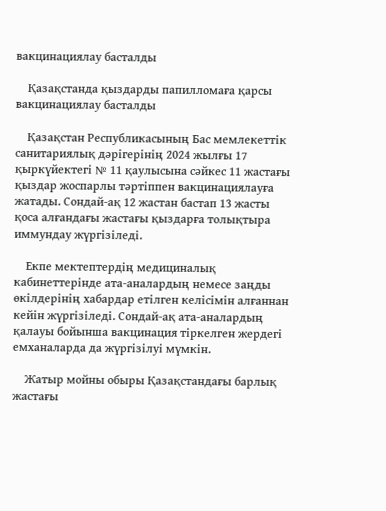вакцинациялау басталды

    Қазақстанда қыздарды папилломаға қарсы вакцинациялау басталды

    Қазақстан Республикасының Бас мемлекеттік санитариялық дәрігерінің 2024 жылғы 17 қыркүйектегі № 11 қаулысына сәйкес 11 жастағы қыздар жоспарлы тәртіппен вакцинациялауға жатады. Сондай-ақ 12 жастан бастап 13 жасты қоса алғандағы жастағы қыздарға толықтыра иммундау жүргізіледі.

    Екпе мектептердің медициналық кабинеттерінде ата-аналардың немесе заңды өкілдерінің хабардар етілген келісімін алғаннан кейін жүргізіледі. Сондай-ақ ата-аналардың қалауы бойынша вакцинация тіркелген жердегі емханаларда да жүргізілуі мүмкін.

    Жатыр мойны обыры Қазақстандағы барлық жастағы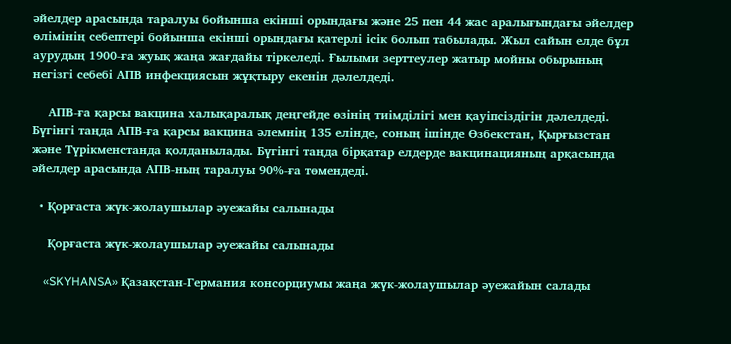әйелдер арасында таралуы бойынша екінші орындағы және 25 пен 44 жас аралығындағы әйелдер өлімінің себептері бойынша екінші орындағы қатерлі ісік болып табылады. Жыл сайын елде бұл аурудың 1900-ға жуық жаңа жағдайы тіркеледі. Ғылыми зерттеулер жатыр мойны обырының негізгі себебі АПВ инфекциясын жұқтыру екенін дәлелдеді.

    АПВ-ға қарсы вакцина халықаралық деңгейде өзінің тиімділігі мен қауіпсіздігін дәлелдеді. Бүгінгі таңда АПВ-ға қарсы вакцина әлемнің 135 елінде, соның ішінде Өзбекстан, Қырғызстан және Түрікменстанда қолданылады. Бүгінгі таңда бірқатар елдерде вакцинацияның арқасында әйелдер арасында АПВ-ның таралуы 90%-ға төмендеді.

  • Қорғаста жүк-жолаушылар әуежайы салынады

    Қорғаста жүк-жолаушылар әуежайы салынады

    «SKYHANSA» Қазақстан-Германия консорциумы жаңа жүк-жолаушылар әуежайын салады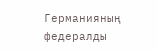Германияның федералды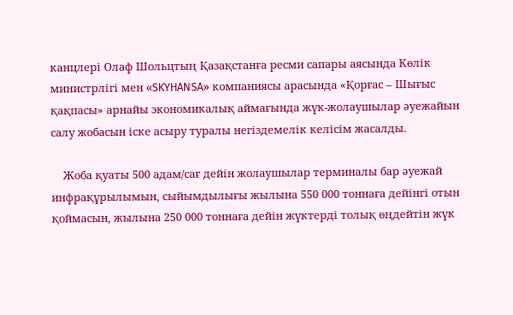канцлері Олаф Шольцтың Қазақстанға ресми сапары аясында Көлік министрлігі мен «SKYHANSA» компаниясы арасында «Қорғас – Шығыс қақпасы» арнайы экономикалық аймағында жүк-жолаушылар әуежайын салу жобасын іске асыру туралы негіздемелік келісім жасалды.

    Жоба қуаты 500 адам/сағ дейін жолаушылар терминалы бар әуежай инфрақұрылымын, сыйымдылығы жылына 550 000 тоннаға дейінгі отын қоймасын, жылына 250 000 тоннаға дейін жүктерді толық өңдейтін жүк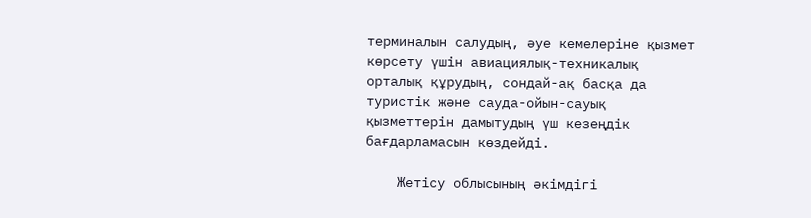терминалын салудың, әуе кемелеріне қызмет көрсету үшін авиациялық-техникалық орталық құрудың, сондай-ақ басқа да туристік және сауда-ойын-сауық қызметтерін дамытудың үш кезеңдік бағдарламасын көздейді.

    Жетісу облысының әкімдігі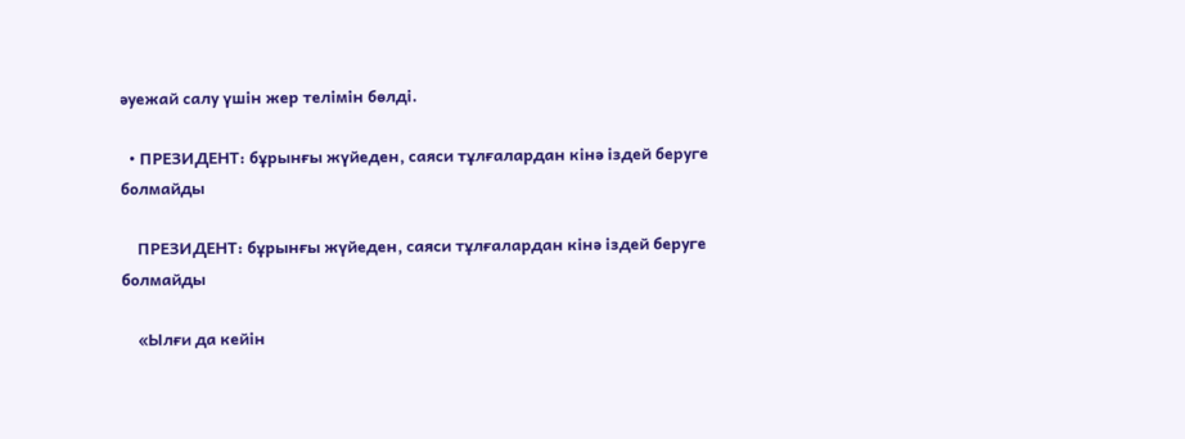әуежай салу үшін жер телімін бөлді.

  • ПРЕЗИДЕНТ: бұрынғы жүйеден, саяси тұлғалардан кінә іздей беруге болмайды

    ПРЕЗИДЕНТ: бұрынғы жүйеден, саяси тұлғалардан кінә іздей беруге болмайды

    «Ылғи да кейін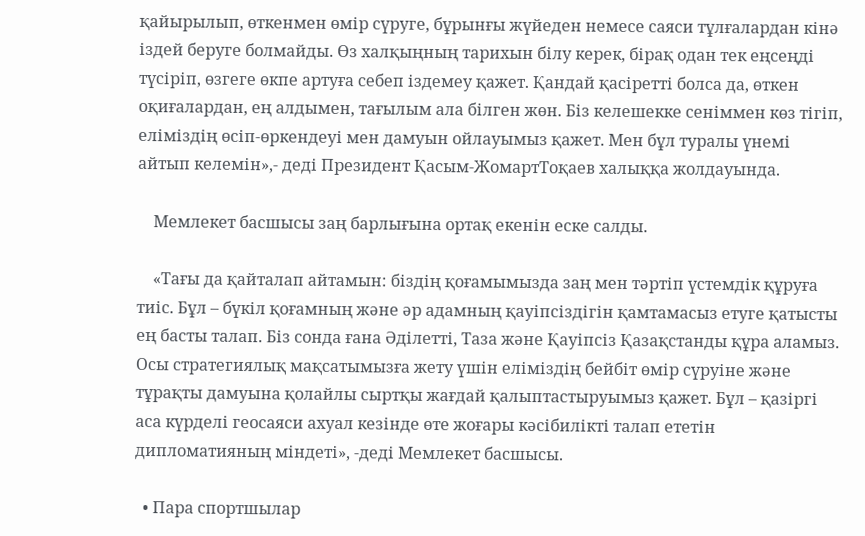қайырылып, өткенмен өмір сүруге, бұрынғы жүйеден немесе саяси тұлғалардан кінә іздей беруге болмайды. Өз халқыңның тарихын білу керек, бірақ одан тек еңсеңді түсіріп, өзгеге өкпе артуға себеп іздемеу қажет. Қандай қасіретті болса да, өткен оқиғалардан, ең алдымен, тағылым ала білген жөн. Біз келешекке сеніммен көз тігіп, еліміздің өсіп-өркендеуі мен дамуын ойлауымыз қажет. Мен бұл туралы үнемі айтып келемін»,- деді Президент Қасым-ЖомартТоқаев халыққа жолдауында.

    Мемлекет басшысы заң барлығына ортақ екенін еске салды.

    «Тағы да қайталап айтамын: біздің қоғамымызда заң мен тәртіп үстемдік құруға тиіс. Бұл – бүкіл қоғамның және әр адамның қауіпсіздігін қамтамасыз етуге қатысты ең басты талап. Біз сонда ғана Әділетті, Таза және Қауіпсіз Қазақстанды құра аламыз. Осы стратегиялық мақсатымызға жету үшін еліміздің бейбіт өмір сүруіне және тұрақты дамуына қолайлы сыртқы жағдай қалыптастыруымыз қажет. Бұл – қазіргі аса күрделі геосаяси ахуал кезінде өте жоғары кәсібилікті талап ететін дипломатияның міндеті», -деді Мемлекет басшысы.

  • Пара спортшылар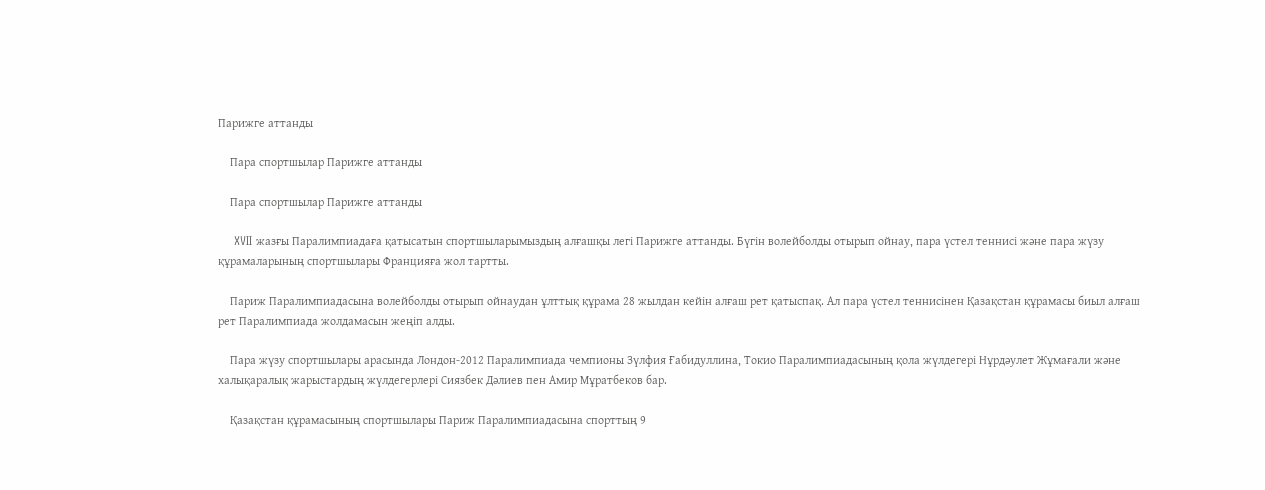Парижге аттанды

    Пара спортшылар Парижге аттанды

    Пара спортшылар Парижге аттанды

    XVII жазғы Паралимпиадаға қатысатын спортшыларымыздың алғашқы легі Парижге аттанды. Бүгін волейболды отырып ойнау, пара үстел теннисі және пара жүзу құрамаларының спортшылары Францияға жол тартты.

    Париж Паралимпиадасына волейболды отырып ойнаудан ұлттық құрама 28 жылдан кейін алғаш рет қатыспақ. Ал пара үстел теннисінен Қазақстан құрамасы биыл алғаш рет Паралимпиада жолдамасын жеңіп алды.

    Пара жүзу спортшылары арасында Лондон-2012 Паралимпиада чемпионы Зүлфия Ғабидуллина, Токио Паралимпиадасының қола жүлдегері Нұрдәулет Жұмағали және халықаралық жарыстардың жүлдегерлері Сиязбек Дәлиев пен Амир Мұратбеков бар.

    Қазақстан құрамасының спортшылары Париж Паралимпиадасына спорттың 9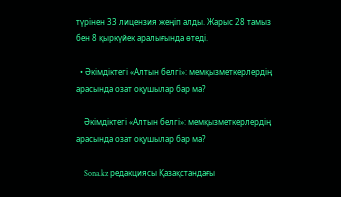түрінен 33 лицензия жеңіп алды. Жарыс 28 тамыз бен 8 қыркүйек аралығында өтеді.

  • Әкімдіктегі «Алтын белгі»: мемқызметкерлердің арасында озат оқушылар бар ма?

    Әкімдіктегі «Алтын белгі»: мемқызметкерлердің арасында озат оқушылар бар ма?

    Sona.kz редакциясы Қазақстандағы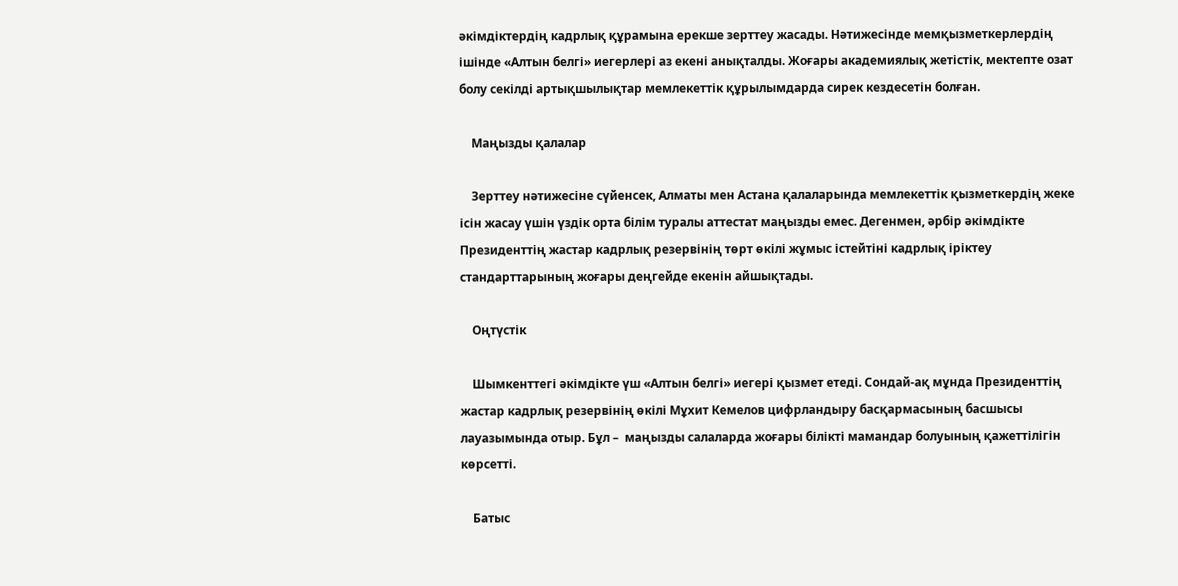әкімдіктердің кадрлық құрамына ерекше зерттеу жасады. Нәтижесінде мемқызметкерлердің ішінде «Алтын белгі» иегерлері аз екені анықталды. Жоғары академиялық жетістік, мектепте озат болу секілді артықшылықтар мемлекеттік құрылымдарда сирек кездесетін болған.

    Маңызды қалалар

    Зерттеу нәтижесіне сүйенсек, Алматы мен Астана қалаларында мемлекеттік қызметкердің жеке ісін жасау үшін үздік орта білім туралы аттестат маңызды емес. Дегенмен, әрбір әкімдікте Президенттің жастар кадрлық резервінің төрт өкілі жұмыс істейтіні кадрлық іріктеу стандарттарының жоғары деңгейде екенін айшықтады.

    Оңтүстік

    Шымкенттегі әкімдікте үш «Алтын белгі» иегері қызмет етеді. Сондай-ақ мұнда Президенттің жастар кадрлық резервінің өкілі Мұхит Кемелов цифрландыру басқармасының басшысы лауазымында отыр. Бұл –  маңызды салаларда жоғары білікті мамандар болуының қажеттілігін көрсетті.

    Батыс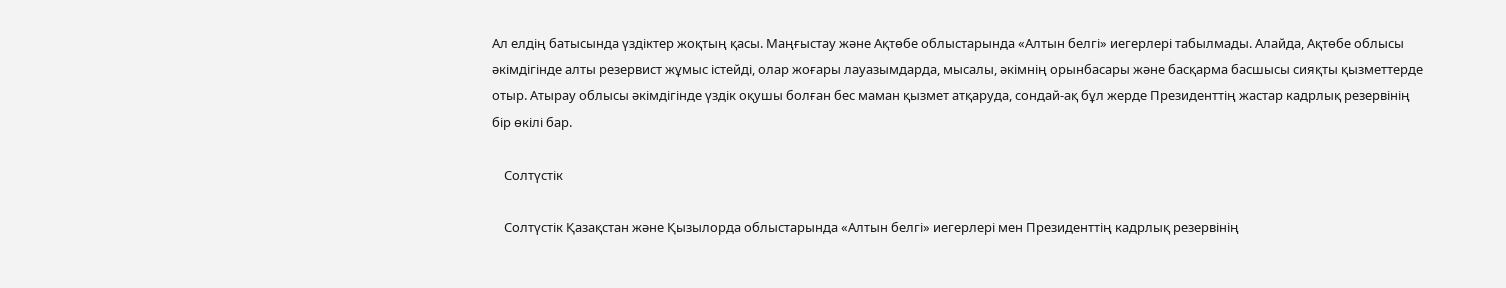Ал елдің батысында үздіктер жоқтың қасы. Маңғыстау және Ақтөбе облыстарында «Алтын белгі» иегерлері табылмады. Алайда, Ақтөбе облысы әкімдігінде алты резервист жұмыс істейді, олар жоғары лауазымдарда, мысалы, әкімнің орынбасары және басқарма басшысы сияқты қызметтерде отыр. Атырау облысы әкімдігінде үздік оқушы болған бес маман қызмет атқаруда, сондай-ақ бұл жерде Президенттің жастар кадрлық резервінің бір өкілі бар.

    Солтүстік

    Солтүстік Қазақстан және Қызылорда облыстарында «Алтын белгі» иегерлері мен Президенттің кадрлық резервінің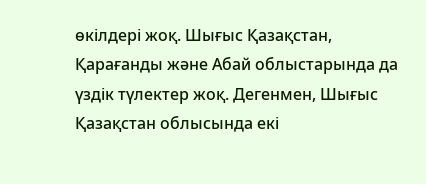өкілдері жоқ. Шығыс Қазақстан, Қарағанды және Абай облыстарында да үздік түлектер жоқ. Дегенмен, Шығыс Қазақстан облысында екі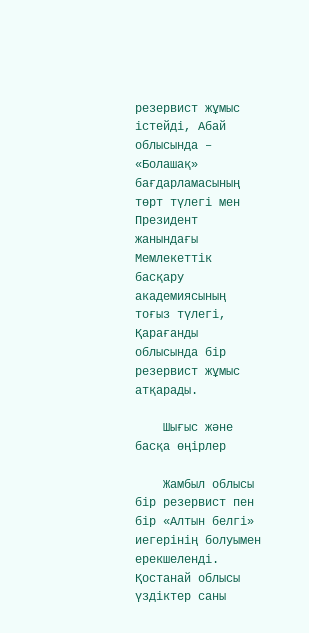резервист жұмыс істейді, Абай облысында – «Болашақ» бағдарламасының төрт түлегі мен Президент жанындағы Мемлекеттік басқару академиясының тоғыз түлегі, Қарағанды облысында бір резервист жұмыс атқарады.

    Шығыс және басқа өңірлер

    Жамбыл облысы бір резервист пен бір «Алтын белгі» иегерінің болуымен ерекшеленді. Қостанай облысы үздіктер саны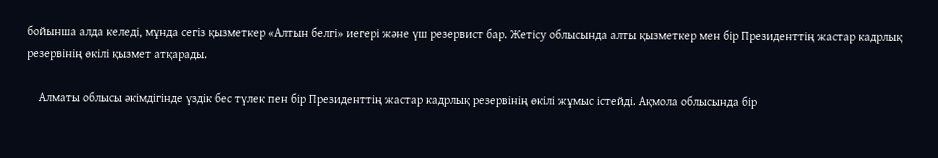бойынша алда келеді, мұнда сегіз қызметкер «Алтын белгі» иегері және үш резервист бар. Жетісу облысында алты қызметкер мен бір Президенттің жастар кадрлық резервінің өкілі қызмет атқарады.

    Алматы облысы әкімдігінде үздік бес түлек пен бір Президенттің жастар кадрлық резервінің өкілі жұмыс істейді. Ақмола облысында бір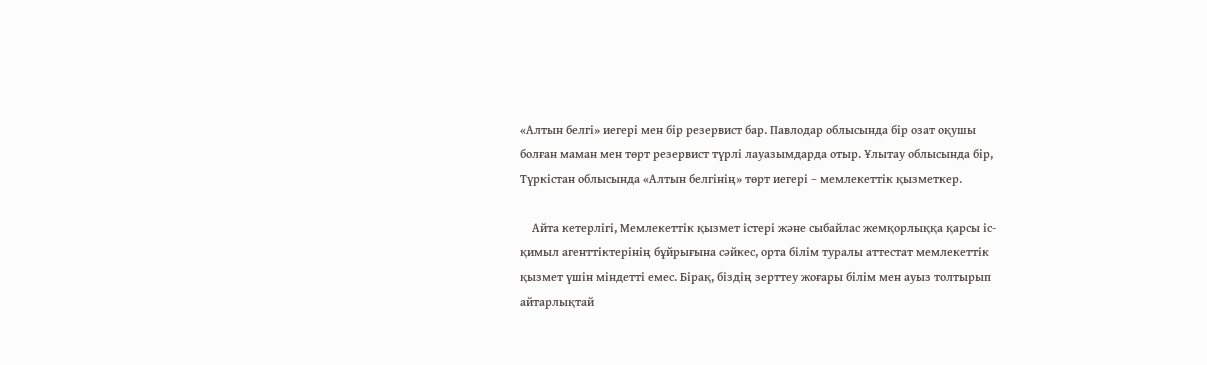«Алтын белгі» иегері мен бір резервист бар. Павлодар облысында бір озат оқушы болған маман мен төрт резервист түрлі лауазымдарда отыр. Ұлытау облысында бір, Түркістан облысында «Алтын белгінің» төрт иегері – мемлекеттік қызметкер.

    Айта кетерлігі, Мемлекеттік қызмет істері және сыбайлас жемқорлыққа қарсы іс-қимыл агенттіктерінің бұйрығына сәйкес, орта білім туралы аттестат мемлекеттік қызмет үшін міндетті емес. Бірақ, біздің зерттеу жоғары білім мен ауыз толтырып айтарлықтай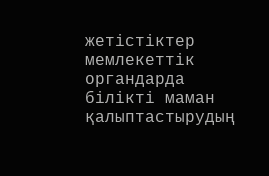жетістіктер мемлекеттік органдарда білікті маман қалыптастырудың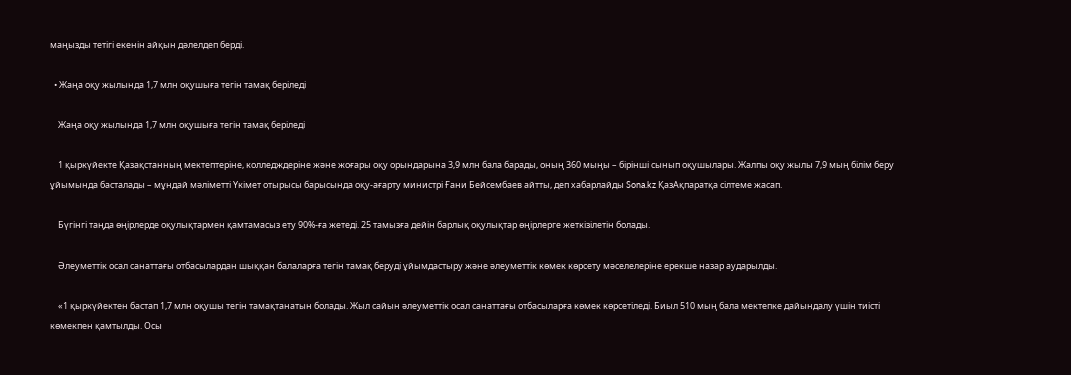маңызды тетігі екенін айқын дәлелдеп берді.

  • Жаңа оқу жылында 1,7 млн оқушыға тегін тамақ беріледі

    Жаңа оқу жылында 1,7 млн оқушыға тегін тамақ беріледі

    1 қыркүйекте Қазақстанның мектептеріне, колледждеріне және жоғары оқу орындарына 3,9 млн бала барады, оның 360 мыңы – бірінші сынып оқушылары. Жалпы оқу жылы 7,9 мың білім беру ұйымында басталады – мұндай мәліметті Үкімет отырысы барысында оқу-ағарту министрі Ғани Бейсембаев айтты, деп хабарлайды Sona.kz ҚазАқпаратқа сілтеме жасап.

    Бүгінгі таңда өңірлерде оқулықтармен қамтамасыз ету 90%-ға жетеді. 25 тамызға дейін барлық оқулықтар өңірлерге жеткізілетін болады.

    Әлеуметтік осал санаттағы отбасылардан шыққан балаларға тегін тамақ беруді ұйымдастыру және әлеуметтік көмек көрсету мәселелеріне ерекше назар аударылды.

    «1 қыркүйектен бастап 1,7 млн оқушы тегін тамақтанатын болады. Жыл сайын әлеуметтік осал санаттағы отбасыларға көмек көрсетіледі. Биыл 510 мың бала мектепке дайындалу үшін тиісті көмекпен қамтылды. Осы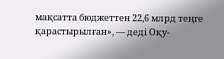мақсатта бюджеттен 22,6 млрд теңге қарастырылған», — деді Оқу-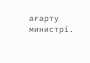ағарту министрі.